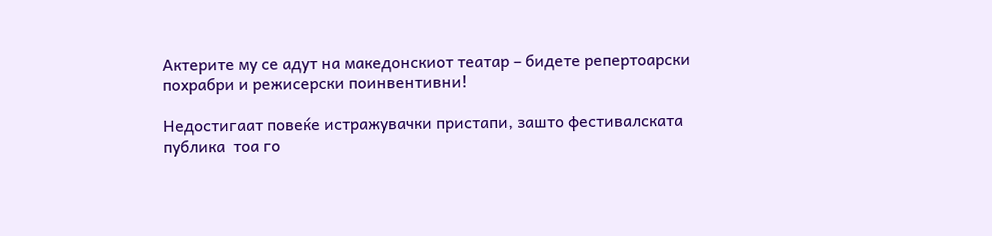Актерите му се адут на македонскиот театар – бидете репертоарски похрабри и режисерски поинвентивни!

Недостигаат повеќе истражувачки пристапи, зашто фестивалската публика  тоа го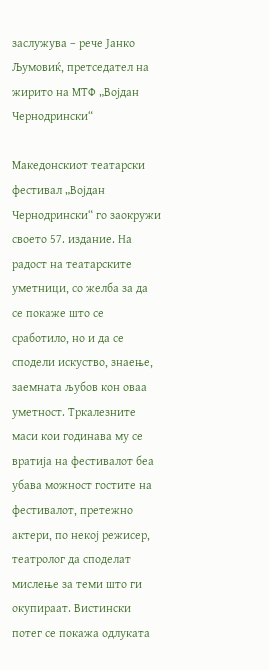заслужува – рече Јанко Љумовиќ, претседател на жирито на МТФ „Војдан Чернодрински“

Македонскиот театарски фестивал „Војдан Чернодрински“ го заокружи своето 57. издание. На радост на театарските уметници, со желба за да се покаже што се сработило, но и да се сподели искуство, знаење, заемната љубов кон оваа уметност. Тркалезните маси кои годинава му се вратија на фестивалот беа убава можност гостите на фестивалот, претежно актери, по некој режисер, театролог да споделат мислење за теми што ги окупираат. Вистински потег се покажа одлуката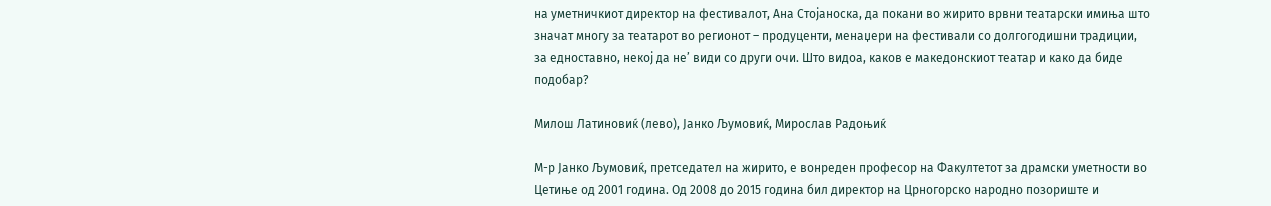на уметничкиот директор на фестивалот, Ана Стојаноска, да покани во жирито врвни театарски имиња што значат многу за театарот во регионот – продуценти, менаџери на фестивали со долгогодишни традиции, за едноставно, некој да не’ види со други очи. Што видоа, каков е македонскиот театар и како да биде подобар?

Милош Латиновиќ (лево), Јанко Љумовиќ, Мирослав Радоњиќ

М-р Јанко Љумовиќ, претседател на жирито, е вонреден професор на Факултетот за драмски уметности во Цетиње од 2001 година. Од 2008 до 2015 година бил директор на Црногорско народно позориште и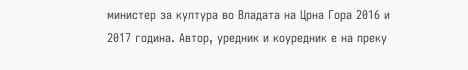министер за култура во Владата на Црна Гора 2016 и 2017 година. Автор, уредник и коуредник е на преку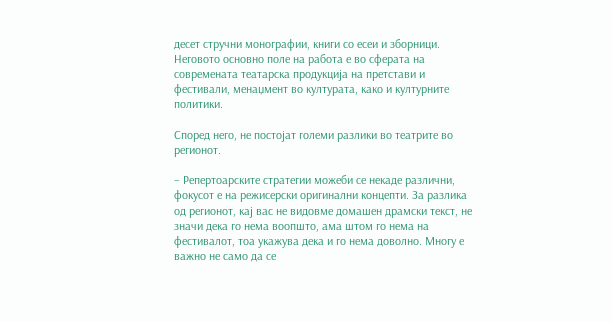десет стручни монографии, книги со есеи и зборници. Неговото основно поле на работа е во сферата на современата театарска продукција на претстави и фестивали, менаџмент во културата, како и културните политики.

Според него, не постојат големи разлики во театрите во регионот.

– Репертоарските стратегии можеби се некаде различни, фокусот е на режисерски оригинални концепти. За разлика од регионот, кај вас не видовме домашен драмски текст, не значи дека го нема воопшто, ама штом го нема на фестивалот, тоа укажува дека и го нема доволно. Многу е важно не само да се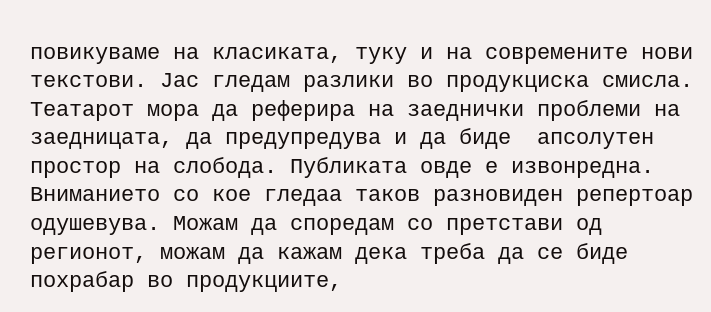повикуваме на класиката, туку и на современите нови текстови. Јас гледам разлики во продукциска смисла. Театарот мора да реферира на заеднички проблеми на заедницата, да предупредува и да биде  апсолутен простор на слобода. Публиката овде е извонредна. Вниманието со кое гледаа таков разновиден репертоар одушевува. Можам да споредам со претстави од регионот, можам да кажам дека треба да се биде похрабар во продукциите,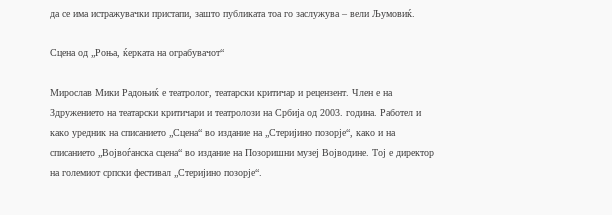да се има истражувачки пристапи, зашто публиката тоа го заслужува – вели Љумовиќ.

Сцена од „Роња, ќерката на ограбувачот“

Мирослав Мики Радоњиќ е театролог, театарски критичар и рецензент. Член е на Здружението на театарски критичари и театролози на Србија од 2003. година. Работел и како уредник на списанието „Сцена“ во издание на „Стеријино позорје“, како и на списанието „Војвоѓанска сцена“ во издание на Позоришни музеј Војводине. Тој е директор на големиот српски фестивал „Стеријино позорје“.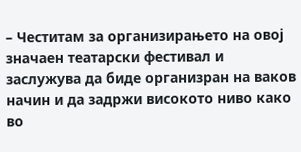– Честитам за организирањето на овој значаен театарски фестивал и заслужува да биде организран на ваков начин и да задржи високото ниво како во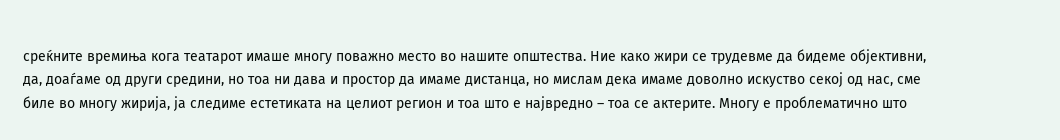среќните времиња кога театарот имаше многу поважно место во нашите општества. Ние како жири се трудевме да бидеме објективни, да, доаѓаме од други средини, но тоа ни дава и простор да имаме дистанца, но мислам дека имаме доволно искуство секој од нас, сме биле во многу жирија, ја следиме естетиката на целиот регион и тоа што е највредно – тоа се актерите. Многу е проблематично што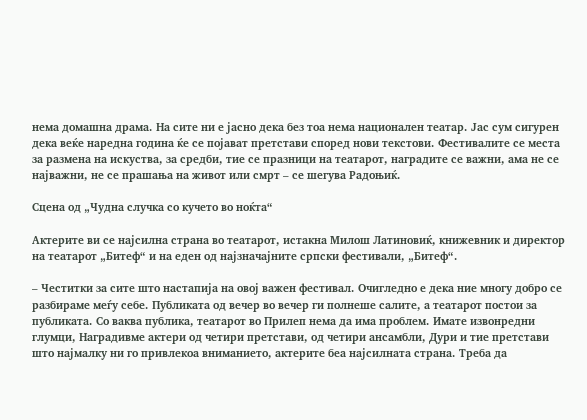нема домашна драма. На сите ни е јасно дека без тоа нема национален театар. Јас сум сигурен дека веќе наредна година ќе се појават претстави според нови текстови. Фестивалите се места за размена на искуства, за средби, тие се празници на театарот, наградите се важни, ама не се најважни, не се прашања на живот или смрт – се шегува Радоњиќ.

Сцена од „Чудна случка со кучето во ноќта“

Актерите ви се најсилна страна во театарот, истакна Милош Латиновиќ, книжевник и директор на театарот „Битеф“ и на еден од најзначајните српски фестивали, „Битеф“.

– Честитки за сите што настапија на овој важен фестивал. Очигледно е дека ние многу добро се разбираме меѓу себе. Публиката од вечер во вечер ги полнеше салите, а театарот постои за публиката. Со ваква публика, театарот во Прилеп нема да има проблем. Имате извонредни глумци, Наградивме актери од четири претстави, од четири ансамбли, Дури и тие претстави што најмалку ни го привлекоа вниманието, актерите беа најсилната страна. Треба да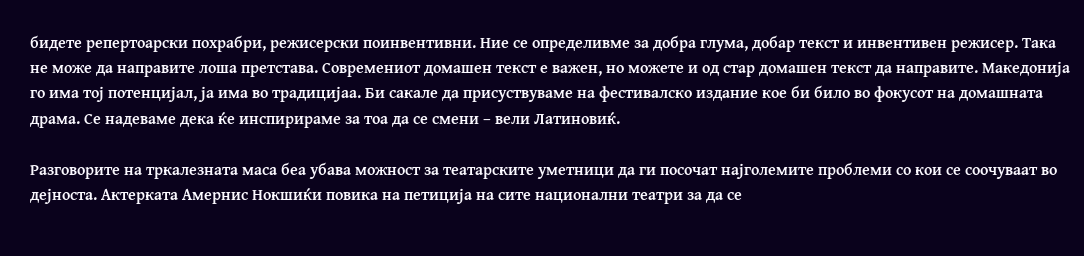бидете репертоарски похрабри, режисерски поинвентивни. Ние се определивме за добра глума, добар текст и инвентивен режисер. Така не може да направите лоша претстава. Современиот домашен текст е важен, но можете и од стар домашен текст да направите. Македонија го има тој потенцијал, ја има во традицијаа. Би сакале да присуствуваме на фестивалско издание кое би било во фокусот на домашната драма. Се надеваме дека ќе инспирираме за тоа да се смени – вели Латиновиќ.

Разговорите на тркалезната маса беа убава можност за театарските уметници да ги посочат најголемите проблеми со кои се соочуваат во дејноста. Актерката Амернис Нокшиќи повика на петиција на сите национални театри за да се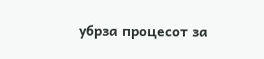убрза процесот за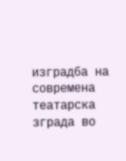изградба на современа театарска зграда во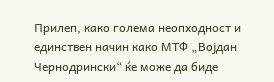Прилеп, како голема неопходност и единствен начин како МТФ „Војдан Чернодрински“ ќе може да биде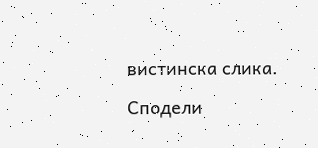вистинска слика.

Сподели